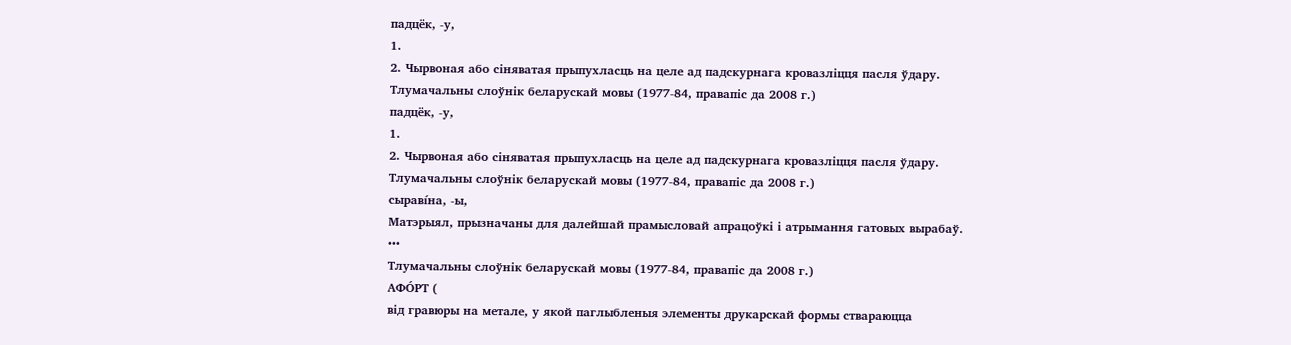падцёк, ‑у,
1.
2. Чырвоная або сіняватая прыпухласць на целе ад падскурнага кровазліцця пасля ўдару.
Тлумачальны слоўнік беларускай мовы (1977-84, правапіс да 2008 г.)
падцёк, ‑у,
1.
2. Чырвоная або сіняватая прыпухласць на целе ад падскурнага кровазліцця пасля ўдару.
Тлумачальны слоўнік беларускай мовы (1977-84, правапіс да 2008 г.)
сыраві́на, ‑ы,
Матэрыял, прызначаны для далейшай прамысловай апрацоўкі і атрымання гатовых вырабаў.
•••
Тлумачальны слоўнік беларускай мовы (1977-84, правапіс да 2008 г.)
АФО́РТ (
від гравюры на метале, у якой паглыбленыя элементы друкарскай формы ствараюцца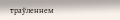траўленнем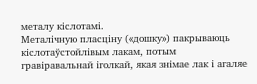металу кіслотамі.
Металічную пласціну («дошку») пакрываюць кіслотаўстойлівым лакам, потым гравіравальнай іголкай, якая знімае лак і агаляе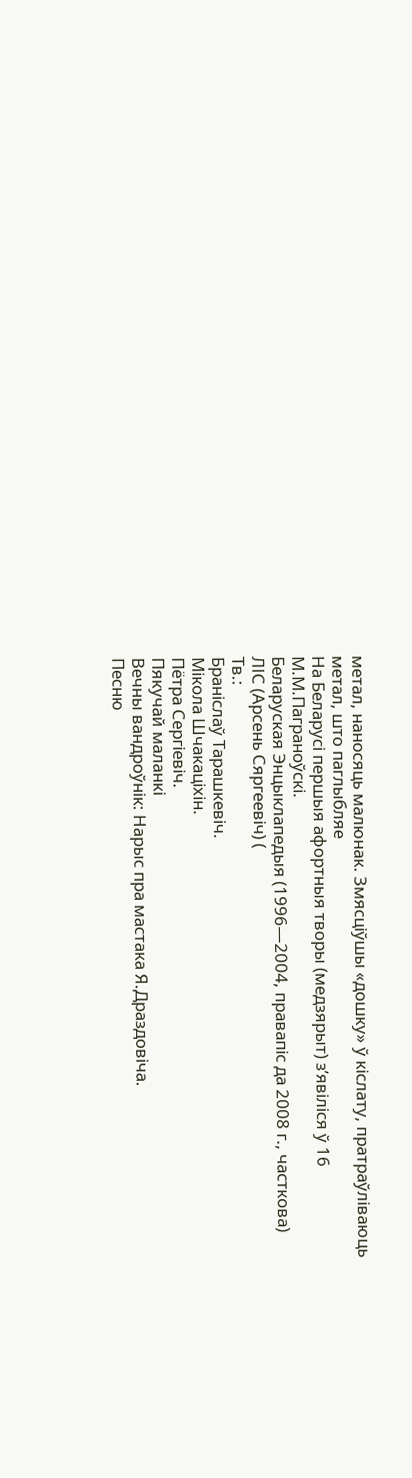метал, наносяць малюнак. Змясціўшы «дошку» ў кіслату, пратраўліваюць метал, што паглыбляе
На Беларусі першыя афортныя творы (медзярыт) з’явіліся ў 16
М.М.Паграноўскі.
Беларуская Энцыклапедыя (1996—2004, правапіс да 2008 г., часткова)
ЛІС (Арсень Сяргеевіч) (
Тв.:
Браніслаў Тарашкевіч.
Мікола Шчакаціхін.
Пётра Сергіевіч.
Пякучай маланкі
Вечны вандроўнік: Нарыс пра мастака Я.Драздовіча.
Песню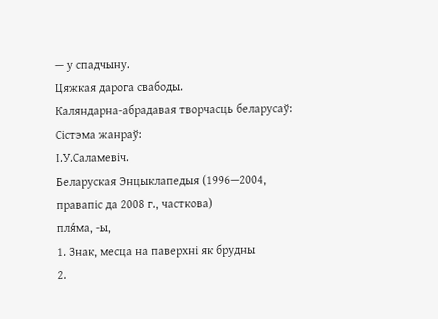— у спадчыну.
Цяжкая дарога свабоды.
Каляндарна-абрадавая творчасць беларусаў: Сістэма жанраў:
І.У.Саламевіч.
Беларуская Энцыклапедыя (1996—2004, правапіс да 2008 г., часткова)
пля́ма, ‑ы,
1. Знак, месца на паверхні як брудны
2.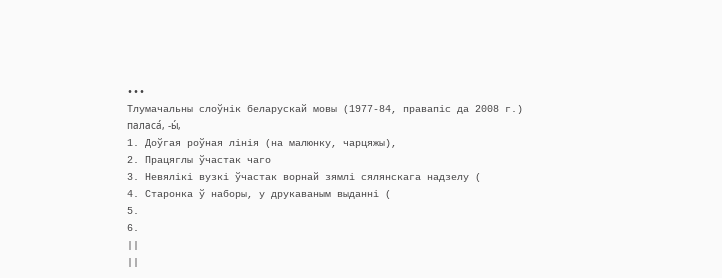•••
Тлумачальны слоўнік беларускай мовы (1977-84, правапіс да 2008 г.)
паласа́, -ы́,
1. Доўгая роўная лінія (на малюнку, чарцяжы),
2. Працяглы ўчастак чаго
3. Невялікі вузкі ўчастак ворнай зямлі сялянскага надзелу (
4. Старонка ў наборы, у друкаваным выданні (
5.
6.
||
||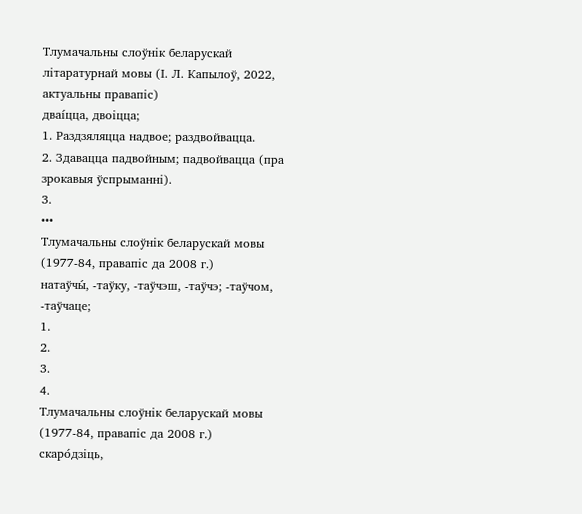Тлумачальны слоўнік беларускай літаратурнай мовы (І. Л. Капылоў, 2022, актуальны правапіс)
дваі́цца, двоіцца;
1. Раздзяляцца надвое; раздвойвацца.
2. Здавацца падвойным; падвойвацца (пра зрокавыя ўспрыманні).
3.
•••
Тлумачальны слоўнік беларускай мовы (1977-84, правапіс да 2008 г.)
натаўчы́, ‑таўку, ‑таўчэш, ‑таўчэ; ‑таўчом, ‑таўчаце;
1.
2.
3.
4.
Тлумачальны слоўнік беларускай мовы (1977-84, правапіс да 2008 г.)
скаро́дзіць,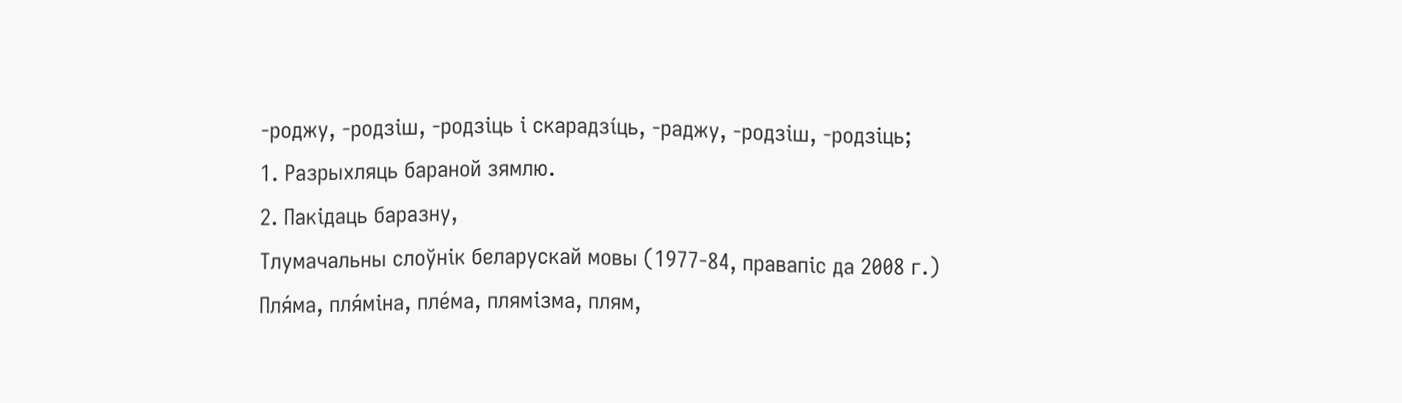‑роджу, ‑родзіш, ‑родзіць і скарадзі́ць, ‑раджу, ‑родзіш, ‑родзіць;
1. Разрыхляць бараной зямлю.
2. Пакідаць баразну,
Тлумачальны слоўнік беларускай мовы (1977-84, правапіс да 2008 г.)
Пля́ма, пля́міна, пле́ма, плямізма, плям,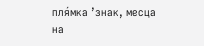пля́мка ’знак, месца на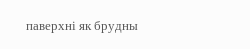паверхні як брудны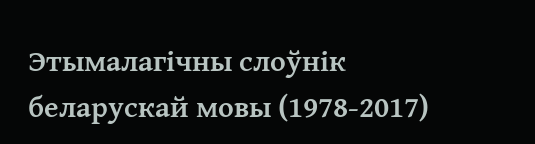Этымалагічны слоўнік беларускай мовы (1978-2017)